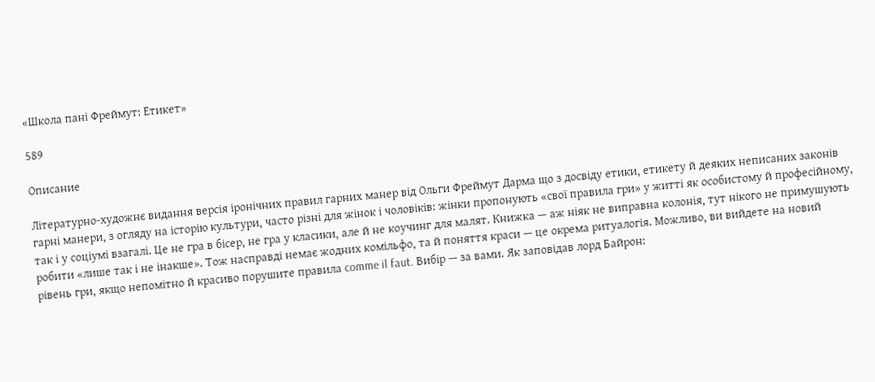«Школа пані Фреймут: Етикет»

589

Описание

Літературно-художнє видання версія іронічних правил гарних манер від Ольги Фреймут Дарма що з досвіду етики, етикету й деяких неписаних законів гарні манери, з огляду на історію культури, часто різні для жінок і чоловіків: жінки пропонують «свої правила гри» у житті як особистому й професійному, так і у соціумі взагалі. Це не гра в бісер, не гра у класики, але й не коучинг для малят. Книжка — аж ніяк не виправна колонія, тут нікого не примушують робити «лише так і не інакше». Тож насправді немає жодних комільфо, та й поняття краси — це окрема ритуалогія. Можливо, ви вийдете на новий рівень гри, якщо непомітно й красиво порушите правила comme il faut. Вибір — за вами. Як заповідав лорд Байрон: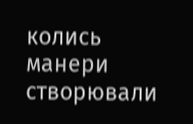колись манери створювали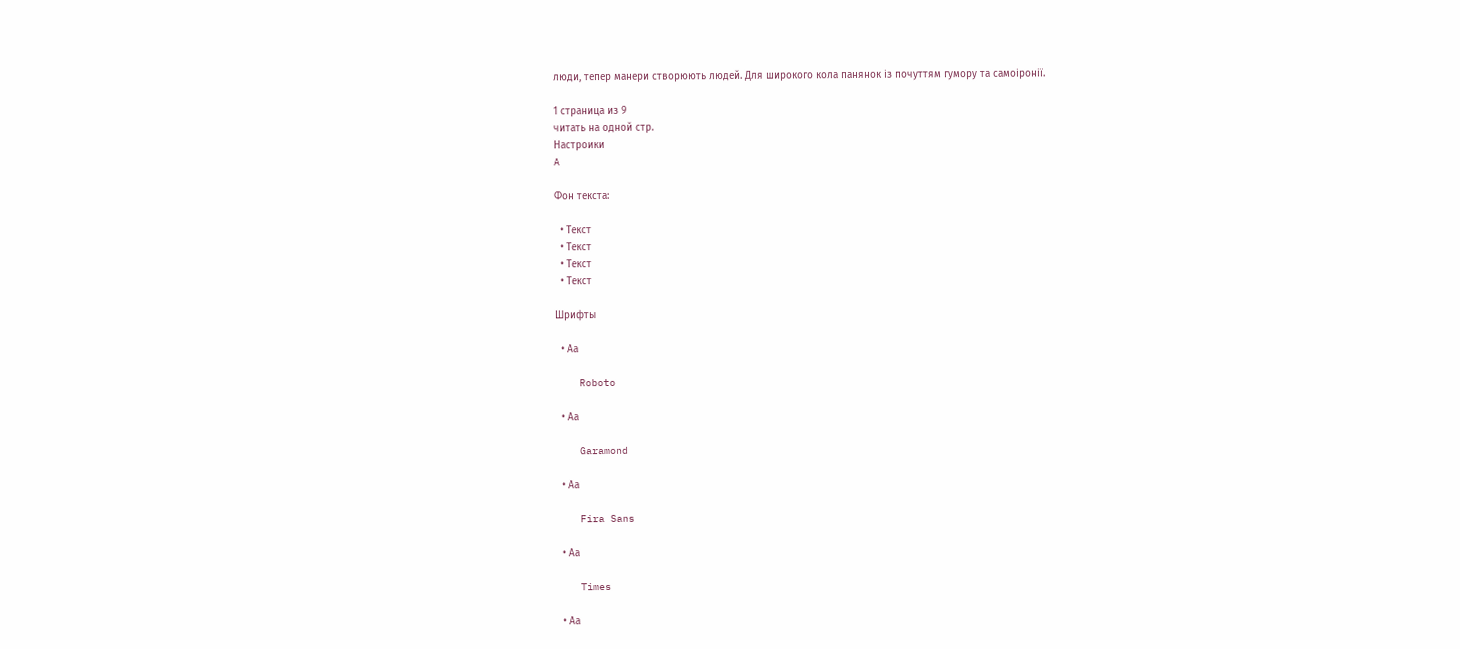люди, тепер манери створюють людей. Для широкого кола панянок із почуттям гумору та самоіронії.

1 страница из 9
читать на одной стр.
Настроики
A

Фон текста:

  • Текст
  • Текст
  • Текст
  • Текст

Шрифты

  • Аа

    Roboto

  • Аа

    Garamond

  • Аа

    Fira Sans

  • Аа

    Times

  • Аа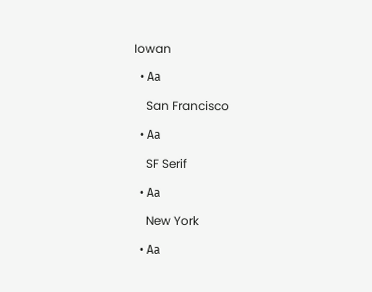Iowan

  • Аа

    San Francisco

  • Аа

    SF Serif

  • Аа

    New York

  • Аа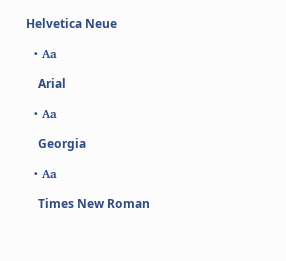Helvetica Neue

  • Аа

    Arial

  • Аа

    Georgia

  • Аа

    Times New Roman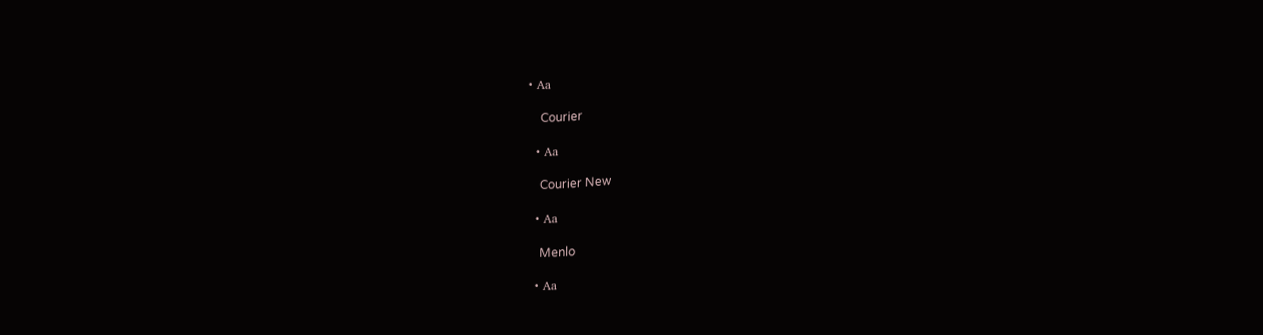• Аа

    Courier

  • Аа

    Courier New

  • Аа

    Menlo

  • Аа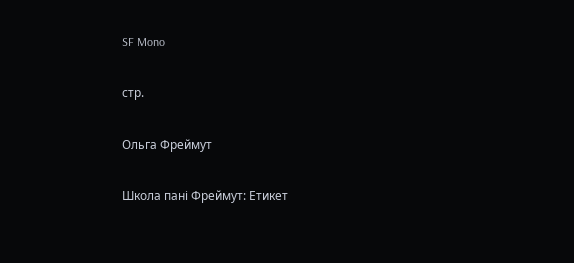SF Mono

стр.

Ольга Фреймут

Школа пані Фреймут: Етикет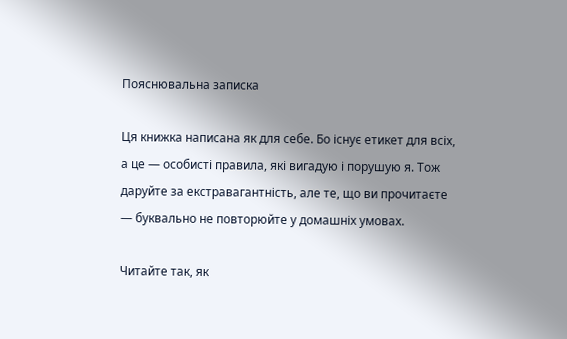Пояснювальна записка

Ця книжка написана як для себе. Бо існує етикет для всіх, а це — особисті правила, які вигадую і порушую я. Тож даруйте за екстравагантність, але те, що ви прочитаєте — буквально не повторюйте у домашніх умовах.

Читайте так, як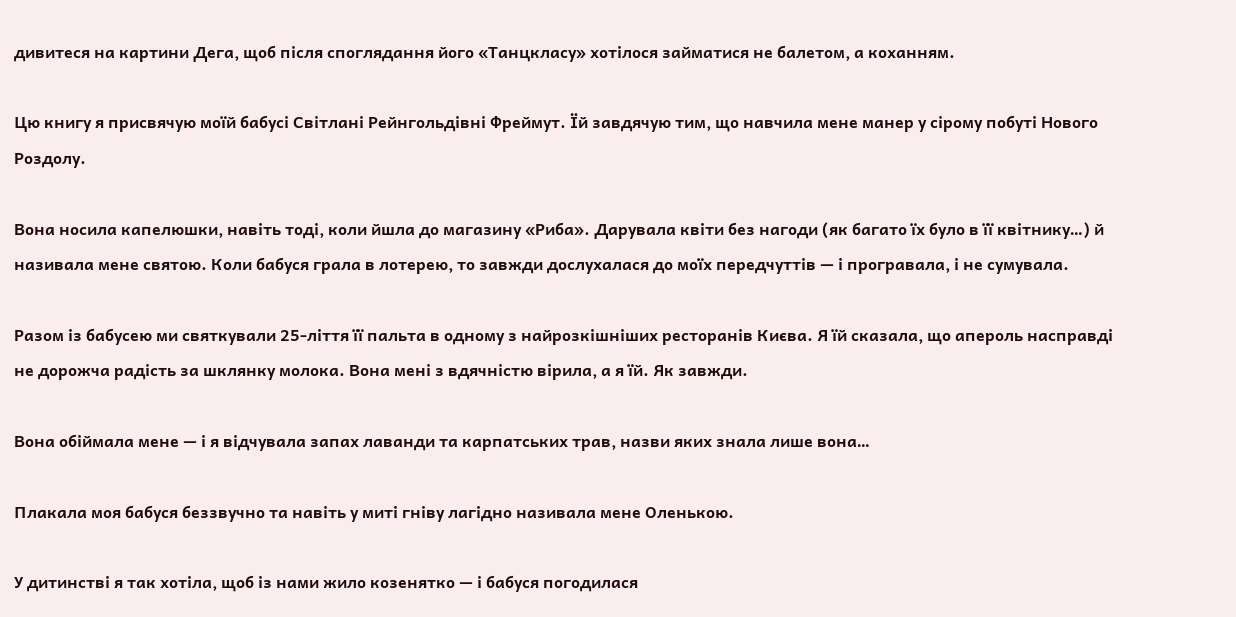дивитеся на картини Дега, щоб після споглядання його «Танцкласу» хотілося займатися не балетом, а коханням.

Цю книгу я присвячую моїй бабусі Світлані Рейнгольдівні Фреймут. Їй завдячую тим, що навчила мене манер у сірому побуті Нового Роздолу.

Вона носила капелюшки, навіть тоді, коли йшла до магазину «Риба». Дарувала квіти без нагоди (як багато їх було в її квітнику…) й називала мене святою. Коли бабуся грала в лотерею, то завжди дослухалася до моїх передчуттів — і програвала, і не сумувала.

Разом із бабусею ми святкували 25-ліття її пальта в одному з найрозкішніших ресторанів Києва. Я їй сказала, що апероль насправді не дорожча радість за шклянку молока. Вона мені з вдячністю вірила, а я їй. Як завжди.

Вона обіймала мене — і я відчувала запах лаванди та карпатських трав, назви яких знала лише вона…

Плакала моя бабуся беззвучно та навіть у миті гніву лагідно називала мене Оленькою.

У дитинстві я так хотіла, щоб із нами жило козенятко — і бабуся погодилася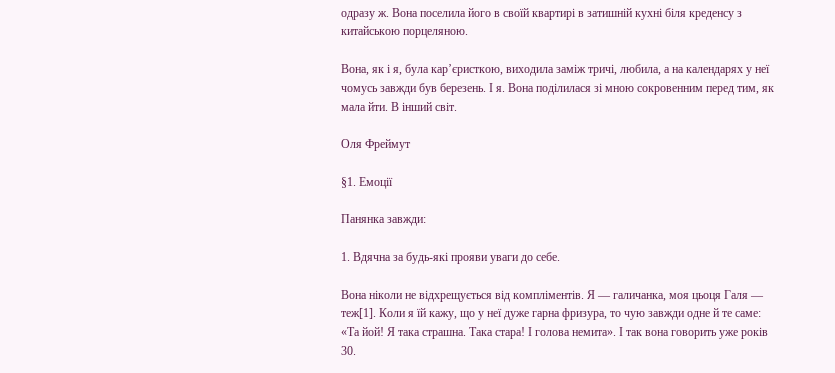одразу ж. Вона поселила його в своїй квартирі в затишній кухні біля креденсу з китайською порцеляною.

Вона, як і я, була кар’єристкою, виходила заміж тричі, любила, а на календарях у неї чомусь завжди був березень. І я. Вона поділилася зі мною сокровенним перед тим, як мала йти. В інший світ.

Оля Фреймут

§1. Емоції

Панянка завжди:

1. Вдячна за будь-які прояви уваги до себе.

Вона ніколи не відхрещується від компліментів. Я — галичанка, моя цьоця Галя — теж[1]. Коли я їй кажу, що у неї дуже гарна фризура, то чую завжди одне й те саме: «Та йой! Я така страшна. Така стара! І голова немита». І так вона говорить уже років 30.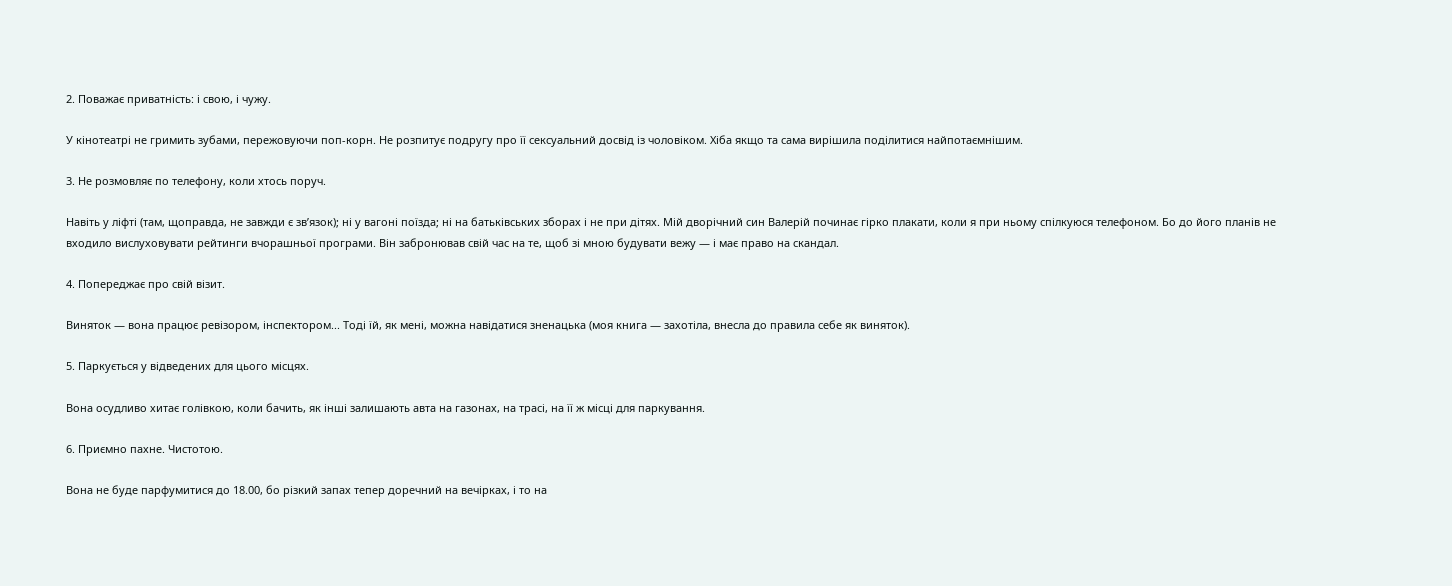2. Поважає приватність: і свою, і чужу.

У кінотеатрі не гримить зубами, пережовуючи поп-корн. Не розпитує подругу про її сексуальний досвід із чоловіком. Хіба якщо та сама вирішила поділитися найпотаємнішим.

3. Не розмовляє по телефону, коли хтось поруч.

Навіть у ліфті (там, щоправда, не завжди є зв’язок); ні у вагоні поїзда; ні на батьківських зборах і не при дітях. Мій дворічний син Валерій починає гірко плакати, коли я при ньому спілкуюся телефоном. Бо до його планів не входило вислуховувати рейтинги вчорашньої програми. Він забронював свій час на те, щоб зі мною будувати вежу — і має право на скандал.

4. Попереджає про свій візит.

Виняток — вона працює ревізором, інспектором... Тоді їй, як мені, можна навідатися зненацька (моя книга — захотіла, внесла до правила себе як виняток).

5. Паркується у відведених для цього місцях.

Вона осудливо хитає голівкою, коли бачить, як інші залишають авта на газонах, на трасі, на її ж місці для паркування.

6. Приємно пахне. Чистотою.

Вона не буде парфумитися до 18.00, бо різкий запах тепер доречний на вечірках, і то на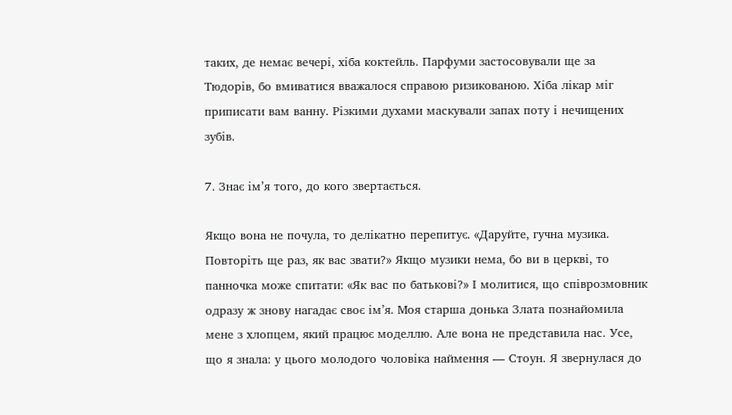таких, де немає вечері, хіба коктейль. Парфуми застосовували ще за Тюдорів, бо вмиватися вважалося справою ризикованою. Хіба лікар міг приписати вам ванну. Різкими духами маскували запах поту і нечищених зубів.

7. Знає ім’я того, до кого звертається.

Якщо вона не почула, то делікатно перепитує. «Даруйте, гучна музика. Повторіть ще раз, як вас звати?» Якщо музики нема, бо ви в церкві, то панночка може спитати: «Як вас по батькові?» І молитися, що співрозмовник одразу ж знову нагадає своє ім’я. Моя старша донька Злата познайомила мене з хлопцем, який працює моделлю. Але вона не представила нас. Усе, що я знала: у цього молодого чоловіка наймення — Стоун. Я звернулася до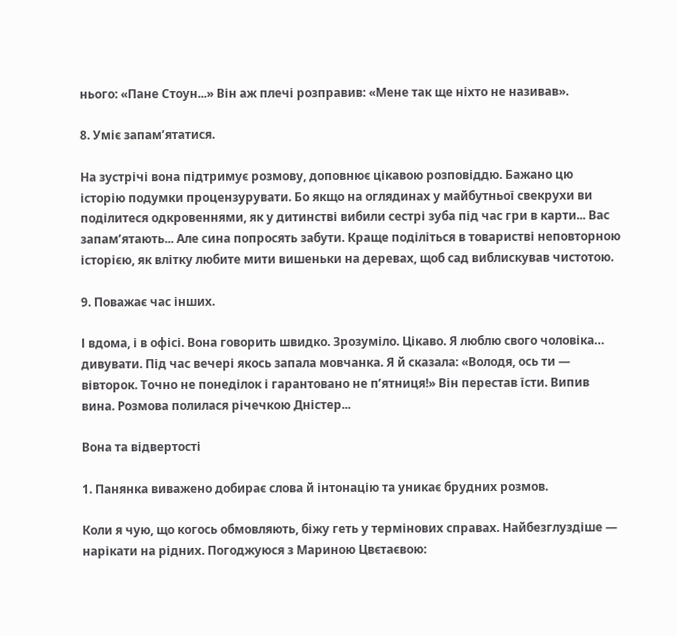нього: «Пане Стоун...» Він аж плечі розправив: «Мене так ще ніхто не називав».

8. Уміє запам’ятатися.

На зустрічі вона підтримує розмову, доповнює цікавою розповіддю. Бажано цю історію подумки процензурувати. Бо якщо на оглядинах у майбутньої свекрухи ви поділитеся одкровеннями, як у дитинстві вибили сестрі зуба під час гри в карти... Вас запам’ятають... Але сина попросять забути. Краще поділіться в товаристві неповторною історією, як влітку любите мити вишеньки на деревах, щоб сад виблискував чистотою.

9. Поважає час інших.

І вдома, і в офісі. Вона говорить швидко. Зрозуміло. Цікаво. Я люблю свого чоловіка… дивувати. Під час вечері якось запала мовчанка. Я й сказала: «Володя, ось ти — вівторок. Точно не понеділок і гарантовано не п’ятниця!» Він перестав їсти. Випив вина. Розмова полилася річечкою Дністер...

Вона та відвертості

1. Панянка виважено добирає слова й інтонацію та уникає брудних розмов.

Коли я чую, що когось обмовляють, біжу геть у термінових справах. Найбезглуздіше — нарікати на рідних. Погоджуюся з Мариною Цвєтаєвою: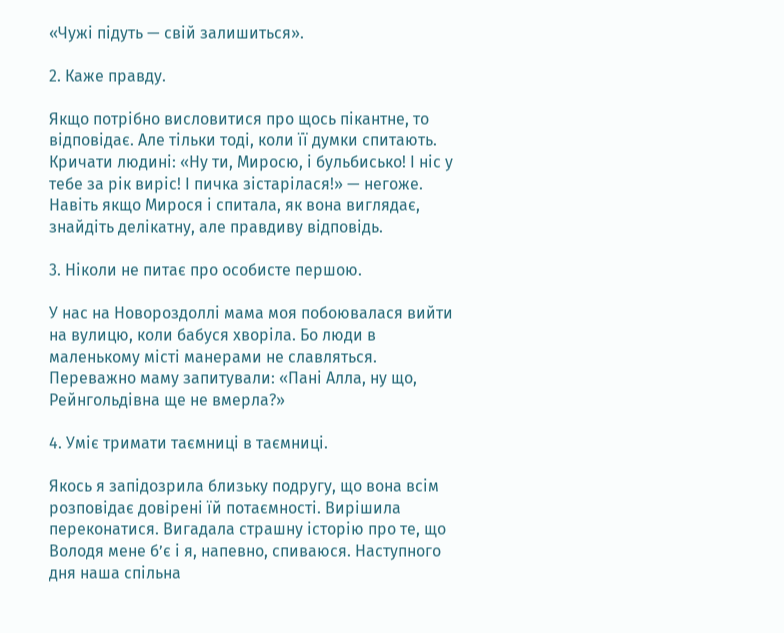«Чужі підуть — свій залишиться».

2. Каже правду.

Якщо потрібно висловитися про щось пікантне, то відповідає. Але тільки тоді, коли її думки спитають. Кричати людині: «Ну ти, Миросю, і бульбисько! І ніс у тебе за рік виріс! І пичка зістарілася!» — негоже. Навіть якщо Мирося і спитала, як вона виглядає, знайдіть делікатну, але правдиву відповідь.

3. Ніколи не питає про особисте першою.

У нас на Новороздоллі мама моя побоювалася вийти на вулицю, коли бабуся хворіла. Бо люди в маленькому місті манерами не славляться. Переважно маму запитували: «Пані Алла, ну що, Рейнгольдівна ще не вмерла?»

4. Уміє тримати таємниці в таємниці.

Якось я запідозрила близьку подругу, що вона всім розповідає довірені їй потаємності. Вирішила переконатися. Вигадала страшну історію про те, що Володя мене б’є і я, напевно, спиваюся. Наступного дня наша спільна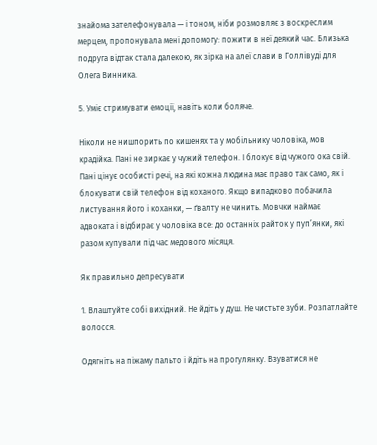знайома зателефонувала — і тоном, ніби розмовляє з воскреслим мерцем, пропонувала мені допомогу: пожити в неї деякий час. Близька подруга відтак стала далекою, як зірка на алеї слави в Голлівуді для Олега Винника.

5. Уміє стримувати емоції, навіть коли боляче.

Ніколи не нишпорить по кишенях та у мобільнику чоловіка, мов крадійка. Пані не зиркає у чужий телефон. І блокує від чужого ока свій. Пані цінує особисті речі, на які кожна людина має право так само, як і блокувати свій телефон від коханого. Якщо випадково побачила листування його і коханки, — ґвалту не чинить. Мовчки наймає адвоката і відбирає у чоловіка все: до останніх райток у пуп’янки, які разом купували під час медового місяця.

Як правильно депресувати

1. Влаштуйте собі вихідний. Не йдіть у душ. Не чистьте зуби. Розпатлайте волосся.

Одягніть на піжаму пальто і йдіть на прогулянку. Взуватися не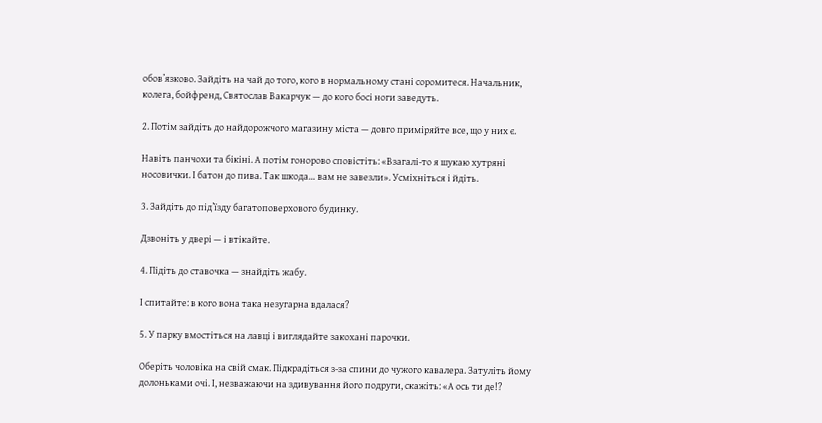обов’язково. Зайдіть на чай до того, кого в нормальному стані соромитеся. Начальник, колега, бойфренд, Святослав Вакарчук — до кого босі ноги заведуть.

2. Потім зайдіть до найдорожчого магазину міста — довго приміряйте все, що у них є.

Навіть панчохи та бікіні. А потім гонорово сповістіть: «Взагалі-то я шукаю хутряні носовички. І батон до пива. Так шкода… вам не завезли». Усміхніться і йдіть.

3. Зайдіть до під’їзду багатоповерхового будинку.

Дзвоніть у двері — і втікайте.

4. Підіть до ставочка — знайдіть жабу.

І спитайте: в кого вона така незугарна вдалася?

5. У парку вмостіться на лавці і виглядайте закохані парочки.

Оберіть чоловіка на свій смак. Підкрадіться з-за спини до чужого кавалера. Затуліть йому долоньками очі. І, незважаючи на здивування його подруги, скажіть: «А ось ти де!?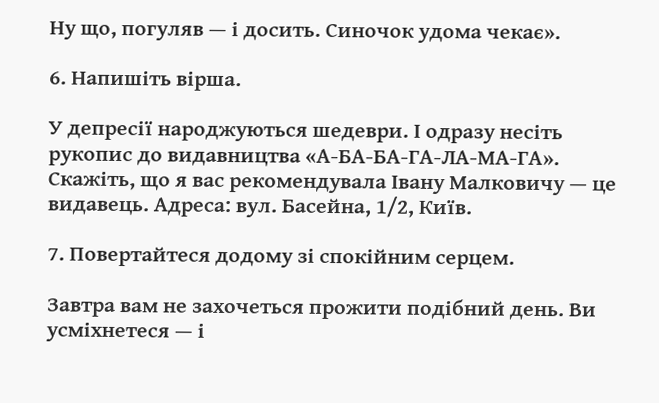Ну що, погуляв — і досить. Синочок удома чекає».

6. Напишіть вірша.

У депресії народжуються шедеври. І одразу несіть рукопис до видавництва «А-БА-БА-ГА-ЛА-МА-ГА». Скажіть, що я вас рекомендувала Івану Малковичу — це видавець. Адреса: вул. Басейна, 1/2, Київ.

7. Повертайтеся додому зі спокійним серцем.

Завтра вам не захочеться прожити подібний день. Ви усміхнетеся — і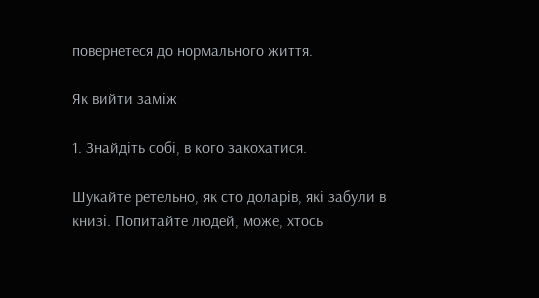повернетеся до нормального життя.

Як вийти заміж

1. Знайдіть собі, в кого закохатися.

Шукайте ретельно, як сто доларів, які забули в книзі. Попитайте людей, може, хтось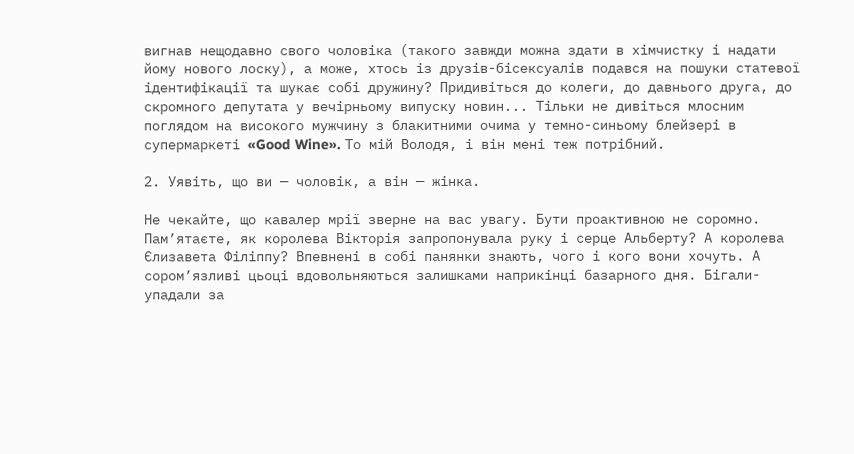вигнав нещодавно свого чоловіка (такого завжди можна здати в хімчистку і надати йому нового лоску), а може, хтось із друзів-бісексуалів подався на пошуки статевої ідентифікації та шукає собі дружину? Придивіться до колеги, до давнього друга, до скромного депутата у вечірньому випуску новин... Тільки не дивіться млосним поглядом на високого мужчину з блакитними очима у темно-синьому блейзері в супермаркеті «Good Wine». То мій Володя, і він мені теж потрібний.

2. Уявіть, що ви — чоловік, а він — жінка.

Не чекайте, що кавалер мрії зверне на вас увагу. Бути проактивною не соромно. Пам’ятаєте, як королева Вікторія запропонувала руку і серце Альберту? А королева Єлизавета Філіппу? Впевнені в собі панянки знають, чого і кого вони хочуть. А сором’язливі цьоці вдовольняються залишками наприкінці базарного дня. Бігали-упадали за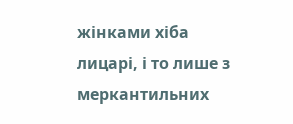жінками хіба лицарі, і то лише з меркантильних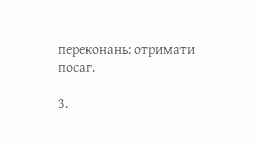переконань: отримати посаг.

3.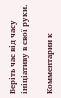Беріть час від часу ініціативу в свої руки.

Комментарии к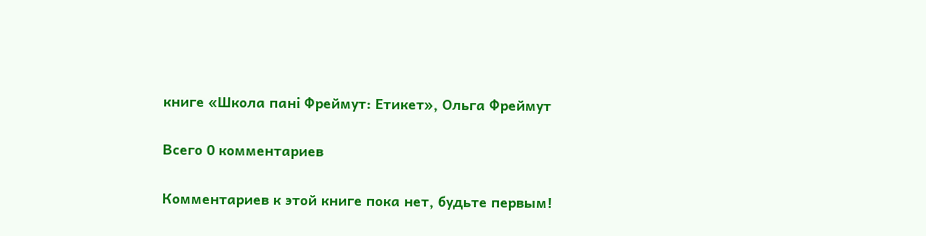книге «Школа пані Фреймут: Етикет», Ольга Фреймут

Всего 0 комментариев

Комментариев к этой книге пока нет, будьте первым!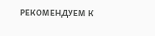РЕКОМЕНДУЕМ К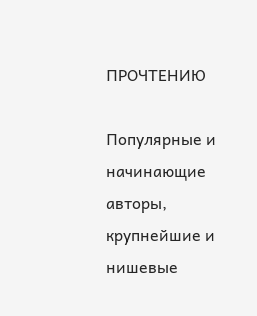ПРОЧТЕНИЮ

Популярные и начинающие авторы, крупнейшие и нишевые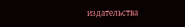издательства